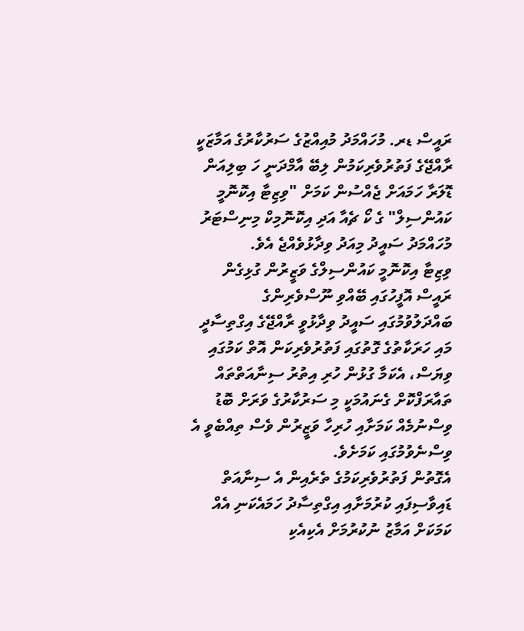ރައީސް ޑރ. މުހައްމަދު މުއިއްޒުގެ ސަރުކާރުގެ އަމާޒަކީ ރާއްޖޭގެ ފަތުރުވެރިކަމުން ލިބޭ އާމްދަނީ ހަ ބިލިއަން ޑޮލަރާ ހަމައަށް ޖެއްސުން ކަމަށް "ވިޒިޓާ އިކޮނޮމީ ކައުންސިލް" ގެ ކޯ ޗެއާ އަދި އިކޮނޮމިކް މިނިސްޓަރު މުހައްމަދު ސައީދު މިއަދު ވިދާޅުވެއްޖެ އެވެ.
ވިޒިޓާ އިކޮނޮމީ ކައުންސިލްގެ ވަޒީރުން ގުޅިގެން ރައީސް އޮފީހުގައި ބޭއްވި ނޫސްވެރިންގެ ބައްދަލުވުމުގައި ސައީދު ވިދާޅުވީ ރާއްޖޭގެ އިގްތިސާދީ މައި ހަރަކާތުގެ ގޮތުގައި ފަތުރުވެރިކަން އޮތް ކަމުގައި ވިޔަސް، އެކަމާ ގުޅުން ހުރި އިތުރު ސިނާއަތްތައް ތައާރަފްކޮށް ގެނައުމަކީ މި ސަރުކާރުގެ ވަރަށް ބޮޑު ވިސްނުމެއް ކަމަށާއި ހުރިހާ ވަޒީރުން ވެސް ތިއްބެވީ އެ ވިސްނެވުމުގައި ކަމަށެވެ.
އެގޮތުން ފަތުރުވެރިކަމުގެ ތެރެއިން އެ ސިނާއަތް ޑައިވާސިފައި ކުރުމަށާއި އިގްތިސާދު ހަމައެކަނި އެއް ކަމަކަށް އަމާޒު ނުކުރުމަށް އެކިއެކި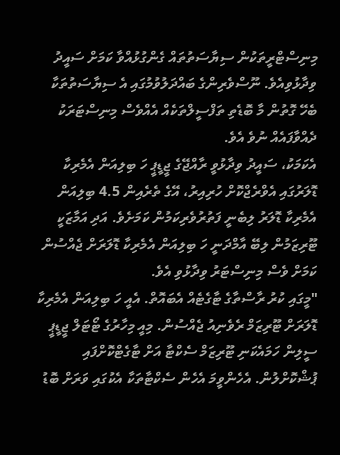މިނިސްޓްރީތަކުން ސިޔާސަތުތައް ގެންގުޅުއްވާ ކަމަށް ސައީދު ވިދާޅުވިއެވެ. ނޫސްވެރިންގެ ބައްދަލުވުމުގައި އެ ސިޔާސަތުތަކާ ބެހޭ ގޮތުން މާ ބޮޑެތި ތަފްސީލްތަކެއް އެއްވެސް މިނިސްޓަރަކު ދެއްވާފައެއް ނުވެ އެވެ.
އެކަމަކު، ސައީދު ވިދާޅުވީ ރާއްޖޭގެ ޖީޑީޕީ ހަ ބިލިއަން އެމެރިކާ ޑޮލަރުގައި އެވްރެޖްކޮށް ހުރިއިރު، އޭގެ ތެރެއިން 4.5 ބިލިއަން އެމެރިކާ ޑޮލަރު ލިބެނީ ފަތުރުވެރިކަމުން ކަމަށެވެ. އަދި އަމާޒަކީ ޓޫރިޒަމުން ލިބޭ އާމްދަނީ ހަ ބިލިއަން އެމެރިކާ ޑޮލަރަށް ޖެއްސުން ކަމަށް ވެސް މިނިސްޓަރު ވިދާޅުވި އެވެ.
"މީގައި ކުރު ރާސްތާގެ ޓާގެޓެއް އެބައޮތް. އެއީ ހަ ބިލިއަން އެމެރިކާ ޑޮލަރަށް ޓޫރިޒަމް ރެވެނިއު ޖެއްސުން. މިއީ މިހާރުގެ ޓޯޓަލް ޖީޑީޕީ ސީލިން ހަމައެކަނި ޓޫރިޒަމް ސެކްޓާ އަށް ޓާގެޓްކޮށްފައި ޕުޝްކޮށްލުން. އެހެންވީމަ އެހެން ސެކްޓާތަކާ އެކުގައި ވަރަށް ބޮޑު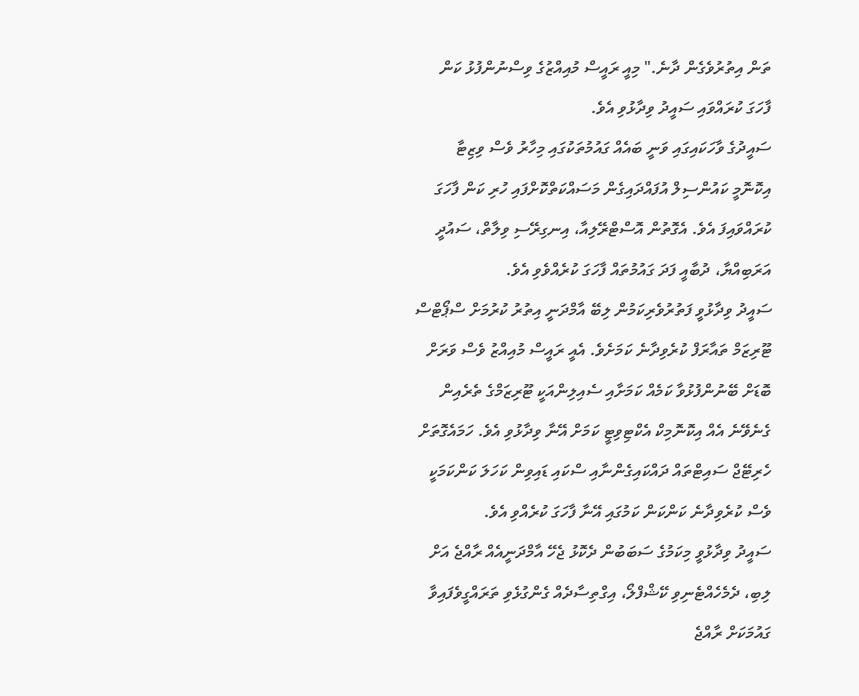ތަން އިތުރުވެގެން ދާނެ." މިއީ ރައީސް މުއިއްޒުގެ ވިސްނުންފުޅު ކަން ފާހަގަ ކުރައްވައި ސައީދު ވިދާޅުވި އެވެ.
ސައީދުގެ ވާހަކައިގައި ވަނީ ބައެއް ގައުމުތަކުގައި މިހާރު ވެސް ވިޒިޓާ އިކޮނޮމީ ކައުންސިލް އުފައްދައިގެން މަސައްކަތްކޮށްފައި ހުރި ކަން ފާހަގަ ކުރައްވައިފަ އެވެ. އެގޮތުން އޮސްޓްރޭލިއާ، އިނގިރޭސި ވިލާތް، ސައުދީ އަރަބިއްޔާ، ދުބާއީ ފަދަ ގައުމުތައް ފާހަގަ ކުރެއްވެވި އެވެ.
ސައީދު ވިދާޅުވީ ފަތުރުވެރިކަމުން ލިބޭ އާމްދަނީ އިތުރު ކުރުމަށް ސްޕޯޓްސް ޓޫރިޒަމް ތައާރަފް ކުރެވިދާނެ ކަމަށެވެ. އެއީ ރައީސް މުއިއްޒު ވެސް ވަރަށް ބޮޑަށް ބޭނުންފުޅުވާ ކަމެއް ކަމަށާއި ސެއިލިންއަކީ ޓޫރިޒަމްގެ ތެރެއިން ގެނެވޭނެ އެއް އިކޮނޮމިކް އެކްޓިވިޓީ ކަމަށް އޭނާ ވިދާޅުވި އެވެ. ހަމައެގޮތަށް ހެރިޓޭޖް ސައިޓްތައް ދައްކައިގެންނާއި ސްކައި ޑައިވިން ކަހަލަ ކަންކަމަކީ ވެސް ކުރެވިދާނެ ކަންކަން ކަމުގައި އޭނާ ފާހަގަ ކުރެއްވި އެވެ.
ސައީދު ވިދާޅުވީ މިކަމުގެ ސަބަބުން ދެކޮޅު ޖެހޭ އާމްދަނީއެއް ރާއްޖެ އަށް ލިބި، ދެމެހެއްޓެނިވި ކޭޝްފްލޯ، އިގްތިސާދެއް ގެންގުޅެވި ތަރައްގީވެފައިވާ ގައުމަކަށް ރާއްޖެ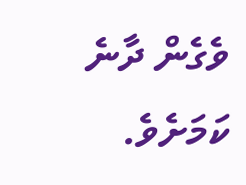ވެގެން ދާނެ ކަމަށެވެ.